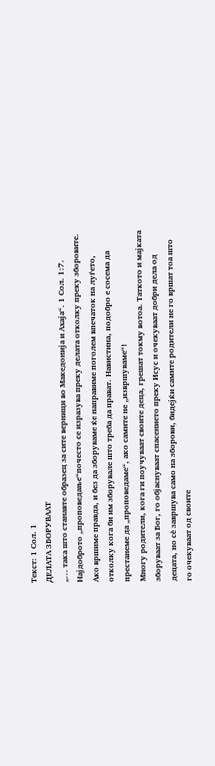Текст: 1 Сол. 1
ДЕЛАТА ЗБОРУВААТ
„... така што станавте образец за сите верници во Македонија и Ахаја“. 1 Сол. 1:7.
Најдоброто „проповедање“почесто се изразува преку делата отколку преку зборовите. Ако вршиме правда, и без да зборуваме ќе направиме поголем впечаток на луѓето, отколку кога би им зборувале што треба да прават. Навистина, подобро е сосема да престанеме да „проповедаме“, ако самите не „извршуваме“!
Многу родители, кога ги поучуваат своите деца, грешат токму вотоа. Таткото и мајката зборуваат за Бог, го објаснуваат спасението преку Исус и очекуваат добри дела од децата, но сè завршува само на зборови, бидејќи самите родители не го вршат тоа што го очекуваат од своите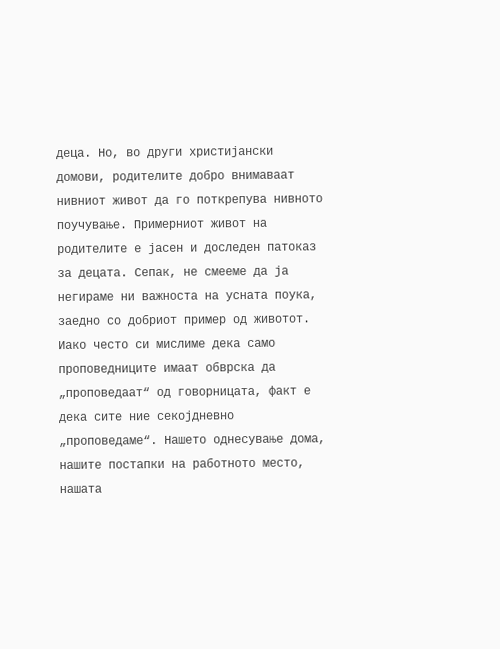деца. Но, во други христијански домови, родителите добро внимаваат нивниот живот да го поткрепува нивното поучување. Примерниот живот на родителите е јасен и доследен патоказ за децата. Сепак, не смееме да ја негираме ни важноста на усната поука, заедно со добриот пример од животот.
Иако често си мислиме дека само проповедниците имаат обврска да „проповедаат“ од говорницата, факт е дека сите ние секојдневно „проповедаме“. Нашето однесување дома, нашите постапки на работното место, нашата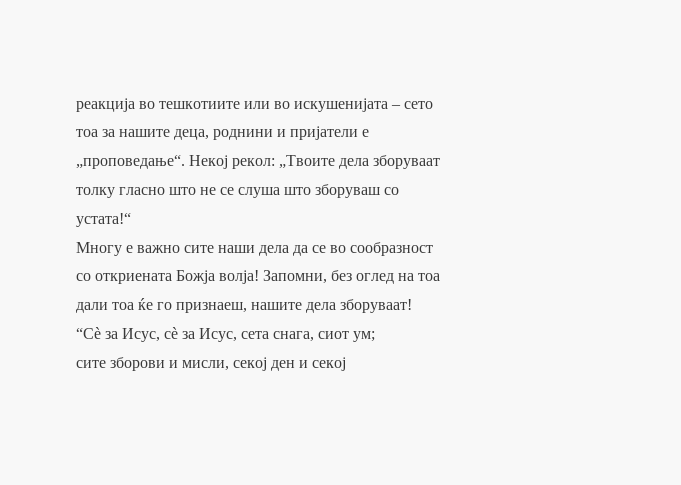реакција во тешкотиите или во искушенијата – сето тоа за нашите деца, роднини и пријатели е „проповедање“. Некој рекол: „Твоите дела зборуваат толку гласно што не се слуша што зборуваш со устата!“
Многу е важно сите наши дела да се во сообразност со откриената Божја волја! Запомни, без оглед на тоа дали тоа ќе го признаеш, нашите дела зборуваат!
“Сè за Исус, сè за Исус, сета снага, сиот ум;
сите зборови и мисли, секој ден и секој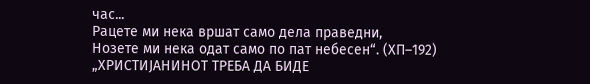час...
Рацете ми нека вршат само дела праведни,
Нозете ми нека одат само по пат небесен“. (ХП–192)
„ХРИСТИЈАНИНОТ ТРЕБА ДА БИДЕ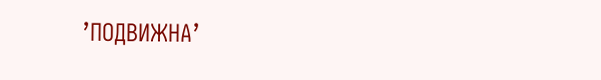’ПОДВИЖНА’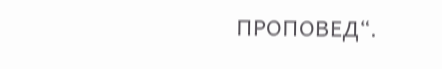ПРОПОВЕД“.